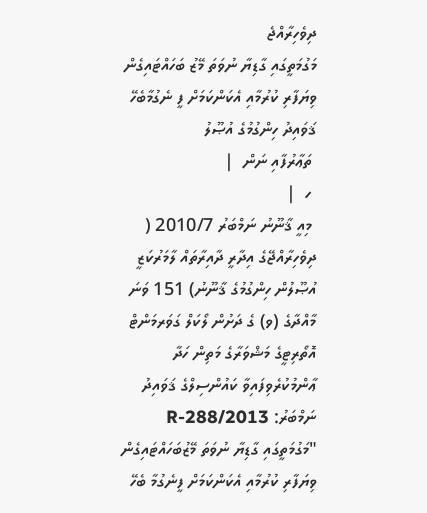ދިވެހިރާއްޖެ
މަގުމަތީގައި ގާޑިޔާ ނުވަތަ މޭޒު ބަހައްޓައިގެން ވިޔަފާރި ކުރުމާއި އެކަންކަމަށް ފީ ނެގުމާބެހޭ ޤަވައިދު ހިންގުމުގެ އުޞޫލު
 ތަޢާރުފާއި ނަން  |
 ހ  |
 މިއީ ޤާނޫނު ނަމްބަރު 2010/7 ( ދިވެހިރާއްޖޭގެ އިދާރީ ދާއިރާތައް ލާމަރުކަޒީ އުޞޫލުން ހިންގުމުގެ ޤާނޫނު) 151 ވަނަ މާއްދާގެ (ވ) ގެ ދަށުން ލޯކަލް ގަވަރމަންޓް އޮތޯރިޓީގެ މަޝްވަރާގެ މަތިން ހަދާ ޢާންމުކުރެވިފައިވާ ކައުންސިލްގެ ޤަވައިދު ނަމްބަރު: 2013/R-288 "މަގުމަތީގައި ގާޑިޔާ ނުވަތަ މޭޒުބަހައްޓައިގެން ވިޔަފާރި ކުރުމާއި އެކަންކަމަށް ފީނެގުމާ ބެހޭ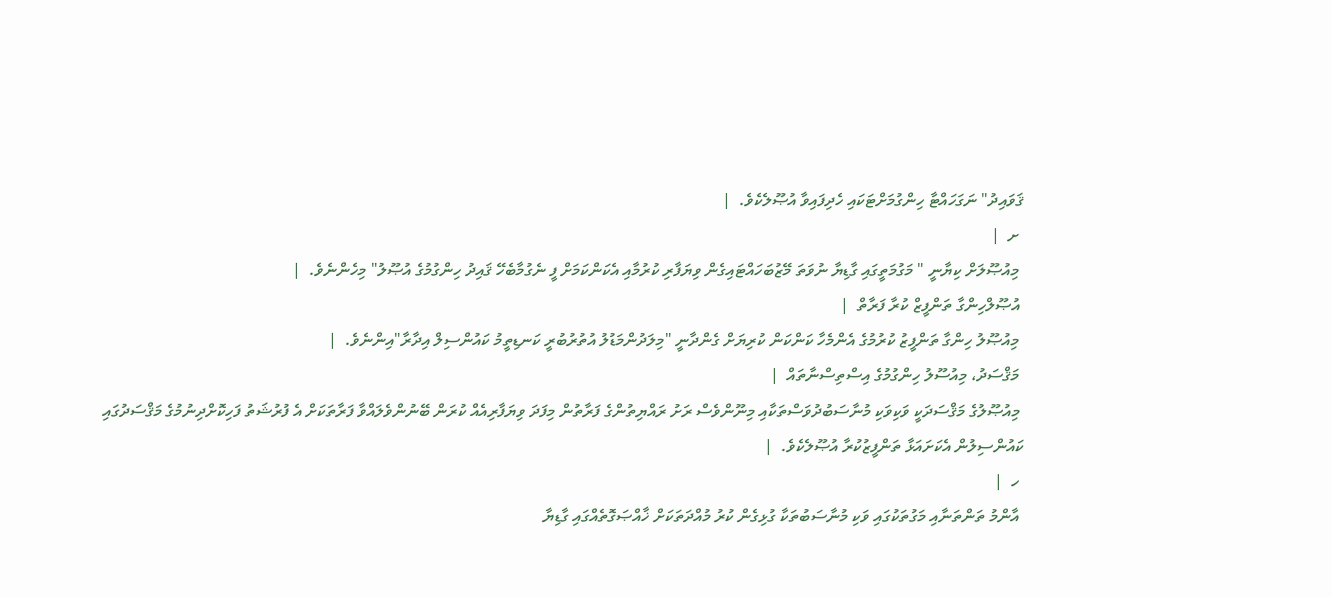ޤަވައިދު" ނަގަހައްޓާ ހިންގުމަށްޓަކައި ހެދިފައިވާ އުޞޫލެކެވެ.  |
 ށ  |
 މިއުޞޫލަށް ކިޔާނީ " މަގުމަތީގައި ގާޑިޔާ ނުވަތަ މޭޒުބަހައްޓައިގެން ވިޔަފާރި ކުރުމާއި އެކަންކަމަށް ފީ ނެގުމާބެހޭ ޤައިދު ހިންގުމުގެ އުޞޫލު" މިހެންނެވެ.  |
 އުޞޫލްހިންގާ ތަންފީޒް ކުރާ ފަރާތް  |
 މިއުޞޫލު ހިންގާ ތަންފީޒު ކުރުމުގެ އެންމެހާ ކަންކަން ކުރިޔަށް ގެންދާނީ "މިލަދުންމަޑުލު އުތުރުބުރީ ކަނޑިތީމު ކައުންސިލް އިދާރާ"އިންނެވެ.  |
 މަޤްސަދު، މިއުސޫލު ހިންގުމުގެ އިސްތިސްނާތައް  |
 މިއުޞޫލުގެ މަޤްސަދަކީ ވަކިވަކި މުނާސަބުދުވަސްތަކާއި މިނޫންވެސް ރަށު ރައްޔިތުންގެ ފަރާތުން މިފަދަ ވިޔަފާރިއެއް ކުރަން ބޭނުންވެލައްވާ ފަރާތަކަށް އެ ފުރުޝަތު ފަހިކޮށްދިނުމުގެ މަޤްސަދުގައި ކައުންސިލުން އެކަށައަޅާ ތަންފީޒުކުރާ އުޞޫލެކެވެ.  |
 ހ  |
 އާންމު ތަންތަނާއި މަގުތަކުގައި ވަކި މުނާސަބުތަކާ ގުޅިގެން ކުރު މުއްދަތަކަށް ޚާއްޞަގޮތެއްގައި ގާޑިޔާ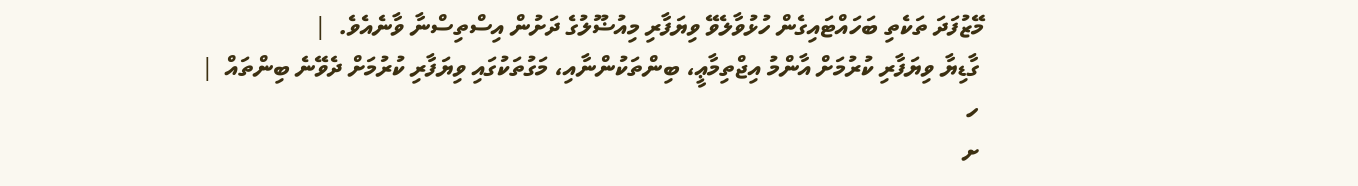މޭޒުފަދަ ތަކެތި ބަހައްޓައިގެން ހުޅުވާލެވޭ ވިޔަފާރި މިއުޟޫލުގެ ދަށުން އިސްތިސްނާ ވާނެއެވެ.  |
 ގާޑިޔާ ވިޔަފާރި ކުރުމަށް އާންމު އިޖްތިމާޢީ، ބިންތަކުންނާއި، މަގުތަކުގައި ވިޔަފާރި ކުރުމަށް ދެވޭނެ ބިންތައް  |
 ހ
 ށ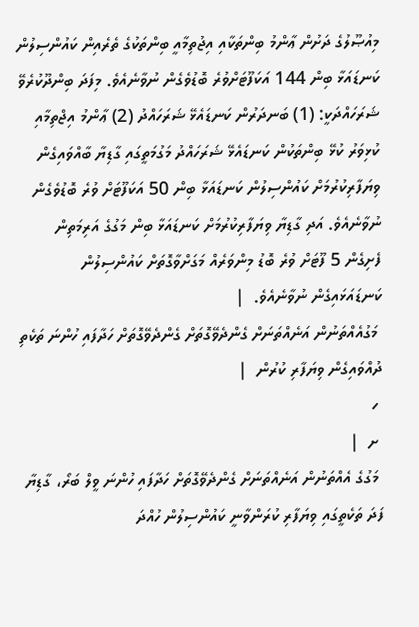މިއުޞޫލުގެ ދަށުން ޢާންމު ބިންތަކާއި އިޖުތިމާއީ ބިންތަކުގެ ތެރެއިން ކައުންސިލުން ކަނޑައަޅާ ބިން 144 އަކަފޫޓަށްވުރެ ބޮޑުވެގެން ނުވާނެއެވެ. މިފަދަ ބިންދޫކުރެވޭ ޝަރަހައްދަކީ: (1) ބަނދަރުން ކަނޑައެޅޭ ޝަރަހައްދު (2) ޢާންމު އިޖްތިމާއި ކުޅިވަރު ކުޅޭ ބިންތަކުން ކަނޑައެޅޭ ޝަރަހައްދު މަގުމަތީގައި ގާޑިޔާ ބާއްވައިގެން ވިޔަފާރިކުރުމަށް ކައުންސިލުން ކަނޑައަޅާ ބިން 50 އަކަފޫޓަށް ވުރެ ބޮޑުވެގެން ނުވާނެއެވެ. އަދި ގާޑިޔާ ވިޔަފާރިކުރުމަށް ކަނޑައަޅާ ބިން މަގުގެ އަރިމަތިން ފެށިގެން 5 ފޫޓަށް ވުރެ ބޮޑު މިންވަރެއް މަގަށްވާގޮތަށް ކައުންސިލުން ކަނޑައަޅައިގެން ނުވާނެއެވެ.  |
 މަގުއެއްތަނުން އަނެއްތަނަށް ގެންދެވޭގޮތަށް ގެންދެވޭގޮތަށް ހަދާފައި ހުންނަ ތަކެތި ދުއްވައިގެން ވިޔަފާރި ކުރުން  |
 ހ
 ށ  |
 މަގުގެ އެއްތަނުން އަނެއްތަނަށް ގެންދެވޭގޮތަށް ހަދާފައި ހުންނަ ވީލް ބަރޯ، ގާޑިޔާ ފަދަ ތަކެތީގައި ވިޔަފާރި ކުރަންވާނީ ކައުންސިލުން ހުއްދަ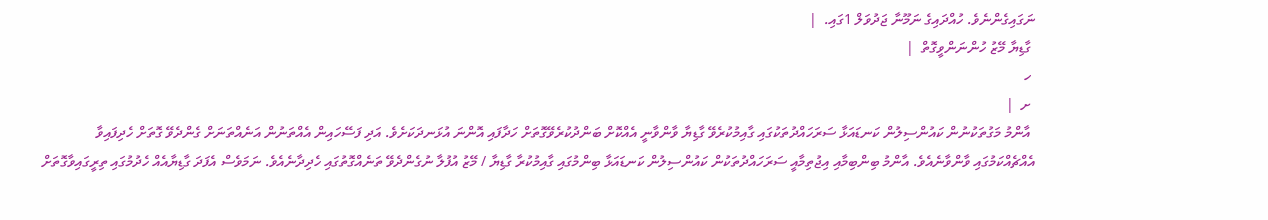ނަގައިގެންނެވެ. ހުއްދައިގެ ނަމޫނާ ޖަދުވަލް 1ގައި.  |
 ގާޑިޔާ މޭޒު ހުންނަންވީގޮތް  |
 ހ
 ށ  |
 އާންމު މަގުތަކުނުން ކައުންސިލުން ކަނޑައަޅާ ސަރަހައްދުތަކުގައި ގާއިމުކުރެވޭ ގާޑިޔާ ވާންވާނީ އެއްކޮށް ބަންދުކުރެވޭގޮތަށް ހަދާފައި އޮންނަ އުޅަނދަކަށެވެ. އަދި ފަސޭހައިން އެއްތަނުން އަނެއްތަނަށް ގެންދެވޭ ގޮތަށް ހެދިފައިވާ އެއްޗެއްކަމުގައި ވާންވާނެއެވެ. އާންމު ބިންބިމާއި އިޖުތިމާއީ ސަރަހައްދުތަކުން ކައުންސިލުން ކަނޑައަޅާ ބިންމުގައި ގާއިމުކުރާ ގާޑިޔާ / މޭޒު އުފުލާ ނުގެންދެވޭ ތަނެއްގޮތުގައި ހެދިދާނެއެވެ. ނަމަވެސް އެފަދަ ގާޑިޔާއެއް ހެދުމުގައި ތިރީގައިވާގޮތަށް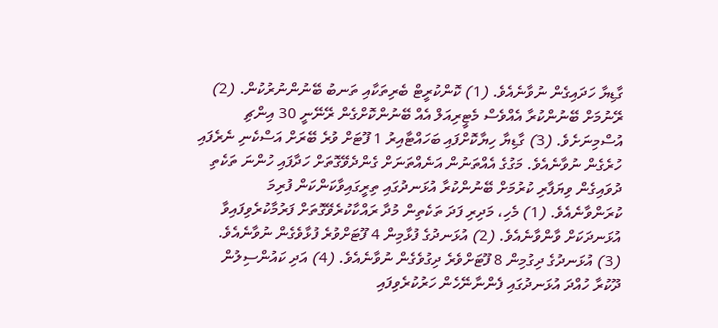ގާޑިޔާ ހަދައިގެން ނުވާނެއެވެ. (1) ކޮންކުރީޓް ބެރިތަކާއި ތަނބު ބޭނުންނުރުކުން. (2) ރޭނުމަށް ބޭނުންކުރާ އެއްވެސް މެޓީރިއަލް އެއް ބޭނުންކޮށްގެން ރޭނޭނީ 30 އިންޗި އުސްމިނަށެވެ. (3) ގާޑިޔާ ހިޔާކޮށްފައި ބަހައްޓާއިރު 1 ފޫޓަށް ވުރެ ބޭރަށް އަސްކެނި ނެރެފައި ހުރެގެން ނުވާނެއެވެ. މަގުގެ އެއްތަނުން އަނެއްތަނަށް ގެންދެވޭގޮތަށް ހަދާފައި ހުންނަ ތަކެތި ދުވައިގެން ވިޔަފާރި ކުރުމަށް ބޭނުންކުރާ އުޅަނދުގައި ތިރީގައިވާކަންކަން ފުރިމަ ކުރަންވާނެއެވެ. (1) މެހި، މަދިރި ފަދަ ތަކެތިން މުދާ ރައްކާކުރެވޭގޮތަށް ފަރުމާކުރެވިފައިވާ އުޅަނދަކަށް ވާންވާނެއެވެ. (2) އުޅަނދުގެ ފުޅާމިން 4 ފޫޓަށްވުރެ ފުޅާވެގެން ނުވާނެއެވެ. (3) އުޅަނދުގެ ދިގުމިން 8 ފޫޓަށްވެރެ ދިގުވެގެން ނުވާނެއެވެ. (4) އަދި ކައުންސިލުން ދޫކުރާ ހުއްދަ އުޅަނދުގައި ފެންނާނޭހެން ހަރުކުރެވިފައި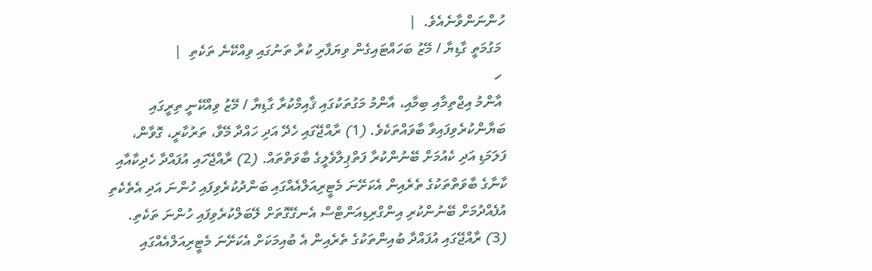ހުންނަންވާނެއެވެ.  |
 މަގުމަތީ ގާޑިޔާ / މޭޒު ބަހައްޓައިގެން ވިޔަފާރި ކުރާ ތަނުގައި ވިއްކޭނެ ތަކެތި  |
 ހ
 އާންމު އިޖްތިމާއި ބިމާއި، އާންމު މަގުތަކުގައި ޤާއިމްކުރާ ގާޑިޔާ / މޭޒު ވިއްކޭނީ ތިރީގައި ބަޔާންކުރެވިފައިވާ ބާވައްތަކެވެ. (1) ރާއްޖޭގައި ހެދޭ އަދި ހައްދާ މޭވާ، ތަރުކާރީ، ގޮވާން، ފަލަމަޑި އަދި ކެއުމަށް ބޭނުންކުރާ ފަތްޕިލާވެލީގެ ބާވަތްތައް. (2) ރާއްޖޭހައި އުފައްދާ ހެދިކާއާއި ކާނާގެ ބާވަތްތަކުގެ ތެރެއިން އެކަށޭނަ މެޓީރިއަލްއެއްގައި ބަންދުކުރެވިފައި ހުންނަ އަދި އެތެކެތި އުފެއްދުމަށް ބޭނުންކުރި އިންގްރިޑިއަންޓްސް އެނގޭގޮތަށް ލޭބަލްކުރެވިފައި ހުންނަ ތަކެތި. (3) ރާއްޖޭގައި އުފައްދާ ބުއިންތަކުގެ ތެރެއިން އެ ބުއިމަކަށް އެކަށޭނަ މެޓީރިއަލްއެއްގައި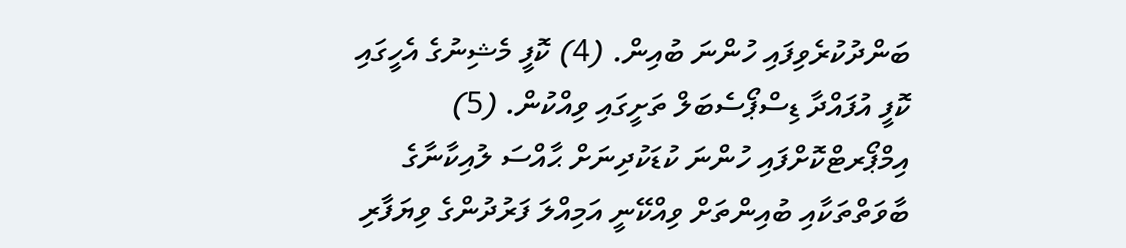ބަންދުކުރެވިފައި ހުންނަ ބުއިން. (4) ކޮފީ މެޝިނުގެ އެހީގައި ކޮފީ އުފައްދާ ޑިސްޕޯސެބަލް ތަށީގައި ވިއްކުން. (5) އިމްޕޯރޓްކޮށްފައި ހުންނަ ކުޑަކުދިނަށް ޙާއްސަ ލުއިކާނާގެ ބާވަތްތަކާއި ބުއިންތަށް ވިއްކޭނީ އަމިއްލަ ފަރުދުންގެ ވިޔަފާރި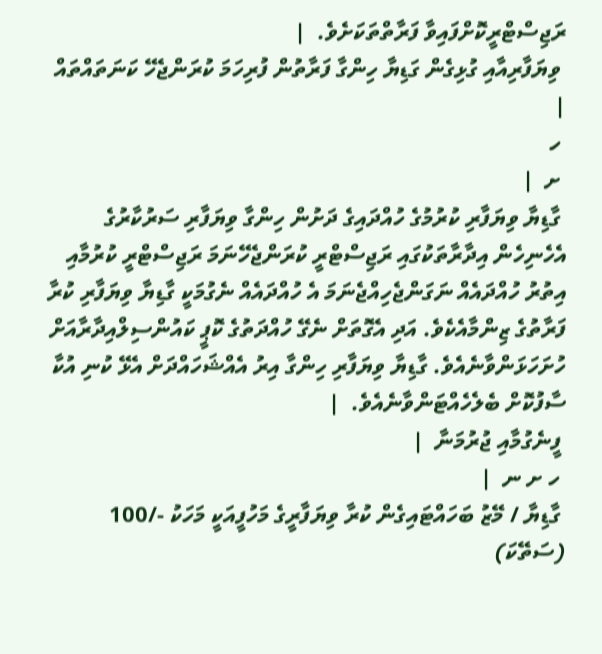ރަޖިސްޓްރީކޮށްފައިވާ ފަރާތްތަކަށެވެ.  |
 ވިޔަފާރިއާއި ގުޅިގެން ގަޑިޔާ ހިންގާ ފަރާތުން ފުރިހަމަ ކުރަންޖެހޭ ކަނަތައްތައް  |
 ހ
 ށ  |
 ގާޑިޔާ ވިޔަފާރި ކުރުމުގެ ހުއްދައިގެ ދަށުން ހިންގާ ވިޔަފާރި ސަރުކާރުގެ އެހެނިހެން އިދާރާތަކުގައި ރަޖިސްޓްރީ ކުރަންޖެހޭނަމަ ރަޖިސްޓްރީ ކުރުމާއި އިތުރު ހުއްދައެއް ނަގަންޖެހިއްޖެނަމަ އެ ހުއްދައެއް ނެގުމަކީ ގާޑިޔާ ވިޔަފާރި ކުރާ ފަރާތުގެ ޒިންމާއެކެވެ. އަދި އެގޮތަށް ނެގޭ ހުއްދަތުގެ ކޮޕީ ކައުންސިލްއިދާރާއަށް ހުށަހަޅަންވާނެއެވެ. ގާޑިޔާ ވިޔަފާރި ހިންގާ އިރު އެއްޝަހައްދަށް އެޅޭ ކުނި އުކާ ސާފުކޮށް ބެލެހެއްޓަންވާނެއެވެ.  |
 ފީނެގުމާއި ޖުރުމަނާ  |
 ހ ށ ނ  |
 ގާޑިޔާ / މޭޒު ބަހައްޓައިގެން ކުރާ ވިޔަފާރީގެ މަހުފީއަކީ މަހަކު -/100 (ސަތޭކަ)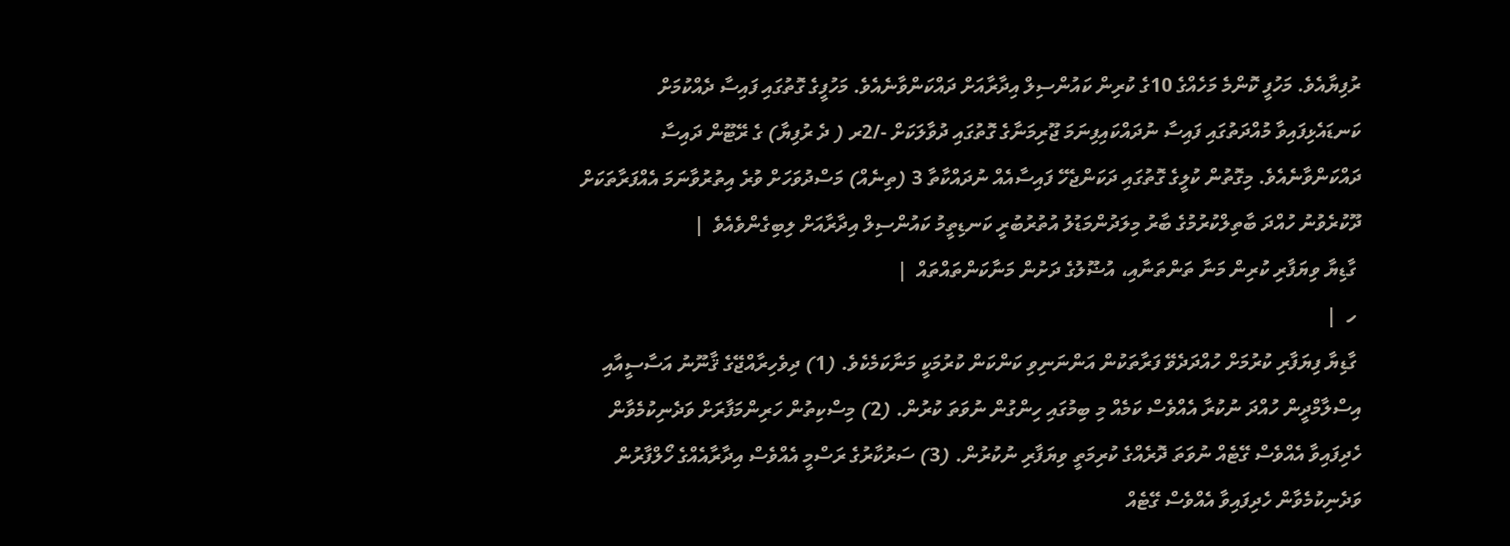ރުފިޔާއެވެ. މަހުފީ ކޮންމެ މަހެއްގެ 10ގެ ކުރިން ކައުންސިލް އިދާރާއަށް ދައްކަންވާނެއެވެ. މަހުފީގެ ގޮތުގައި ފައިސާ ދެއްކުމަށް ކަނޑައެޅިފައިވާ މުއްދަތުގައި ފައިސާ ނުދައްކައިފިނަމަ ޖޫރިމަނާގެ ގޮތުގައި ދުވާލަކަށް -/2ރ ( ދެ ރުފިޔާ) ގެ ރޭޓޫން ދައިސާ ދައްކަންވާނެއެވެ. މިގޮތުން ކުލީގެ ގޮތުގައި ދަކަންޖެހޭ ފައިސާއެއް ނުދައްކާތާ 3 (ތިނެއް) މަސްދުވަހަށް ވުރެ އިތުރުވާނަމަ އެއްފަރާތަކަށް ދޫކުރެވުނު ހުއްދަ ބާތިލްކުރުމުގެ ބާރު މިލަދުންމަޑުލު އުތުރުބުރީ ކަނޑިތީމު ކައުންސިލް އިދާރާއަށް ލިބިގެންވެއެވެ  |
 ގާޑިޔާ ވިޔަފާރި ކުރިން މަނާ ތަންތަނާއި، އުޟޫލުގެ ދަށުން މަނާކަންތައްތައް  |
 ހ  |
 ގާޑިޔާ ފިޔަފާރި ކުރުމަށް ހުއްދަދެވޭ ފަރާތަކުން އަންނަނިވި ކަންކަން ކުރުމަކީ މަނާކަމެކެވެ. (1) ދިވެހިރާއްޖޭގެ ޤާނޫނު އަސާސީއާއި އިސްލާމްދީން ހުއްދަ ނުކުރާ އެއްވެސް ކަމެއް މި ބިމުގައި ހިންގުން ނުވަތަ ކުރުން. (2) މިސްކިތުން ހަރިންމަފާރަށް ވަދެނިކުމެވާން ހެދިފައިވާ އެއްވެސް ގޭޓެއް ނުވަތަ ދޮރެއްގެ ކުރިމަތީ ވިޔަފާރި ނުކުރުން. (3) ސަރުކާރުގެ ރަސްމީ އެއްވެސް އިދާރާއެއްގެ ހޯލްފާރުން ވަދެނިކުމެވާން ހެދިފައިވާ އެއްވެސް ގޭޓެއް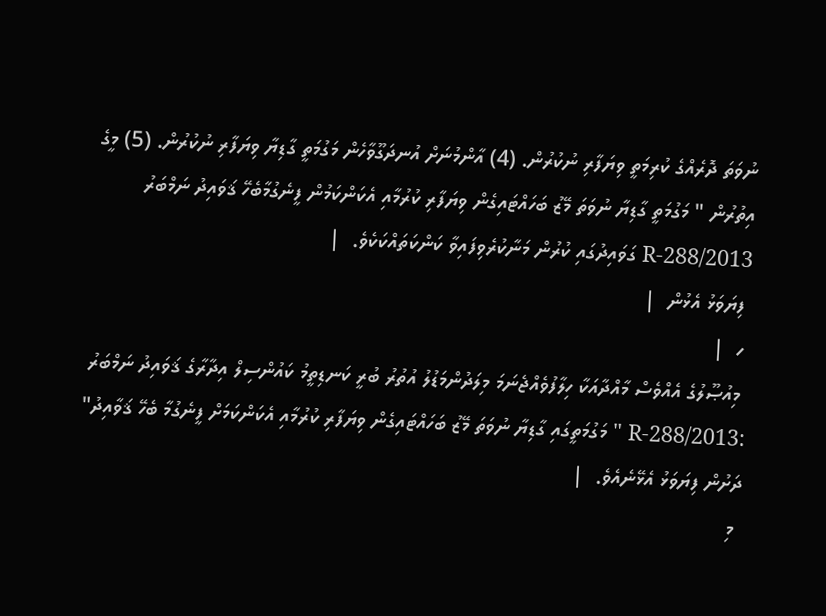ނުވަތަ ދޮރެއްގެ ކުރިމަތީ ވިޔަފާރި ނުކުރުން. (4) އާންމުނަށް އުނދަގޫވާހެން މަގުމަތީ ގާޑިޔާ ވިޔަފާރި ނުކުރުން. (5) މީގެ އިތުރުން " މަގުމަތީ ގާޑިޔާ ނުވަތަ މޭޒު ބަހައްޓައިގެން ވިޔަފާރި ކުރުމާއި އެކަންކަމުން ފީނެގުމާބެހޭ ޤަވައިދު ނަމްބަރު 2013/R-288 ގަވައިދުގައި ކުރުން މަނާކުރެވިފައިވާ ކަންކަތައްކަކެވެ.  |
 ފިޔަވަޅު އެޅުން  |
 ހ  |
 މިއުޞޫލުގެ އެއްވެސް މާއްދާއަކާ ހިލާފުވެއްޖެނަމަ މިލަދުންމަޑުލު އުތުރު ބުރީ ކަނޑިތީމު ކައުންސިލް އިދާރާގެ ޤަވައިދު ނަމްބަރު :2013/R-288 " މަގުމަތީގައި ގާޑިޔާ ނުވަތަ މޭޒު ބަހައްޓައިގެން ވިޔަފާރި ކުރުމާއި އެކަންކަމަށް ފީނެގުމާ ބެހޭ ޤަވާއިދު" ދަށުން ފިޔަވަޅު އެޅޭނެއެވެ.  |
 މި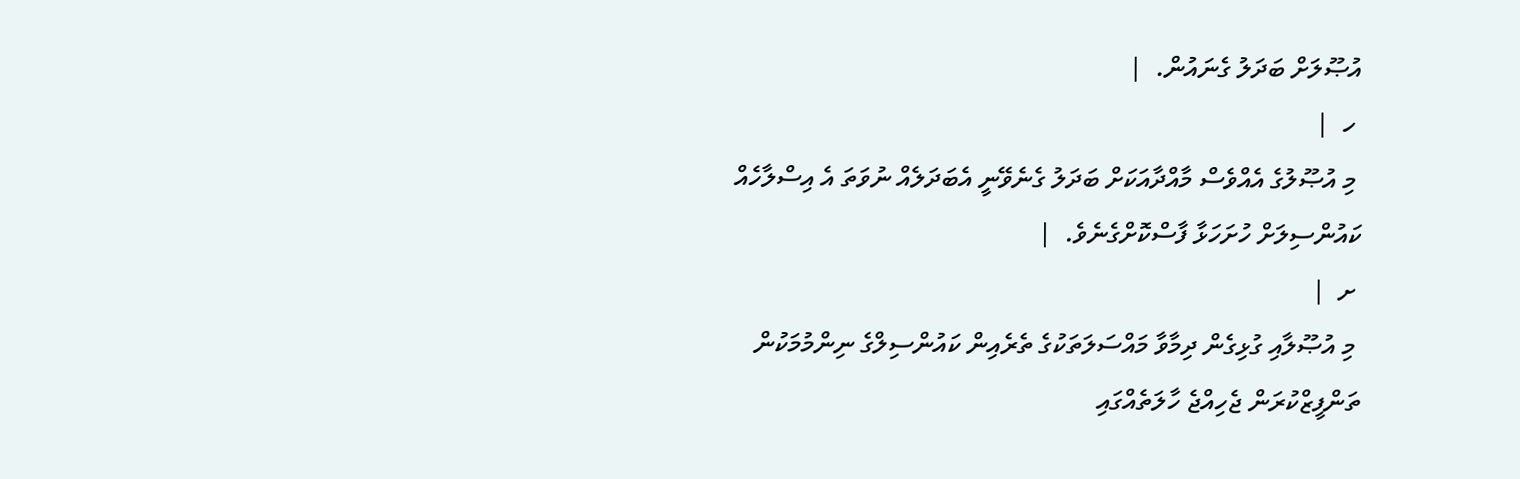އުޞޫލަށް ބަދަލު ގެނައުން.  |
 ހ  |
 މި އުޞޫލުގެ އެއްވެސް މާއްދާއަކަށް ބަދަލު ގެނެވޭނީ އެބަދަލެއް ނުވަތަ އެ އިސްލާހެއް ކައުންސިލަށް ހުށަހަޅާ ފާސްކޮށްގެނެވެ.  |
 ށ  |
 މި އުޞޫލާއި ގުޅިގެން ދިމާވާ މައްސަލަތަކުގެ ތެރެއިން ކައުންސިލްގެ ނިންމުމަކުން ތަންފީޒްކުރަން ޖެހިއްޖެ ހާލަތެއްގައި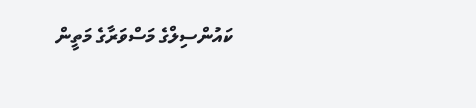ކައުންސިލްގެ މަސްވަރާގެ މަތީން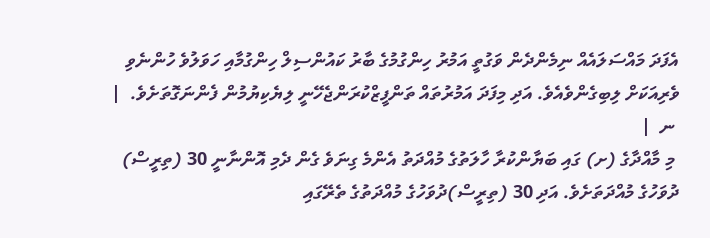އެފަދަ މައްސަލައެއް ނިމެންދެން ވަގުތީ އަމުރު ހިންގުމުގެ ބާރު ކައުންސިލް ހިންގުމާއި ހަވަލުވެ ހުންނެވި ވެރިއަކަށް ލިބިގެންވެއެވެ. އަދި މިފަދަ އަމުރުތައް ތަންފީޒްކުރަންޖެހޭނީ ލިޔެކިޔުމުން ފެންނަގޮތަށެވެ.  |
 ނ  |
 މި މާއްދާގެ (ށ) ގައި ބަޔާންކުރާ ހާލަތުގެ މުއްދަތު އެންމެ ގިނަވެ ގެން ދެމި އޮންނާނީ 30 (ތިރީސް) ދުވަހުގެ މުއްދަތަށެވެ. އަދި 30 (ތިރީސް)ދުވަހުގެ މުއްދަތުގެ ތެރޭގައި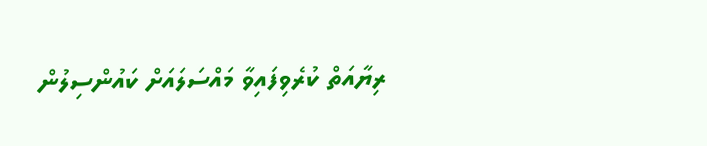ރިޔާއަތް ކުރެވިފައިވާ މައްސަލައަށް ކައުންސިލުން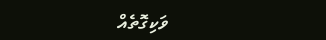ވަކިގޮތެއް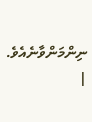ނިންމަންވާނެއެވެ.  |